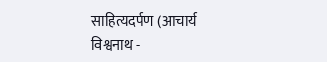साहित्यदर्पण (आचार्य विश्वनाथ -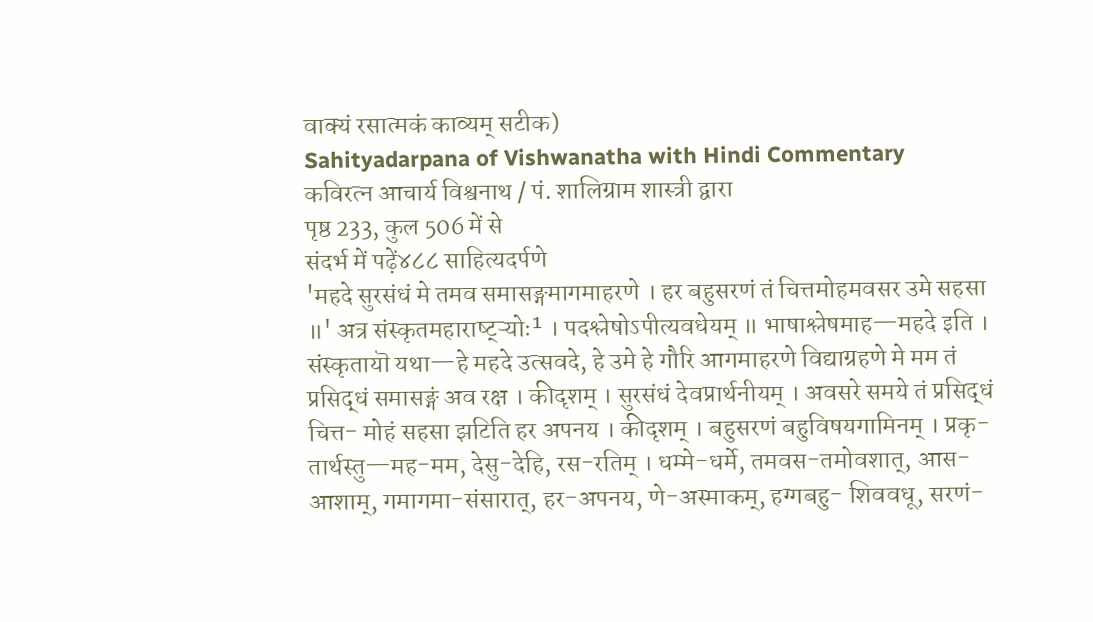वाक्यं रसात्मकं काव्यम् सटीक)
Sahityadarpana of Vishwanatha with Hindi Commentary
कविरत्न आचार्य विश्वनाथ / पं. शालिग्राम शास्त्री द्वारा
पृष्ठ 233, कुल 506 में से
संदर्भ में पढ़ें४८८ साहित्यदर्पणे
'महदे सुरसंधं मे तमव समासङ्गमागमाहरणे । हर बहुसरणं तं चित्तमोहमवसर उमे सहसा ॥' अत्र संस्कृतमहाराष्ट्ऱ्योः¹ । पदश्लेषोऽपीत्यवधेयम् ॥ भाषाश्लेषमाह—महदे इति । संस्कृतायॊ यथा—हे महदे उत्सवदे, हे उमे हे गौरि आगमाहरणे विद्याग्रहणे मे मम तं प्रसिद्धं समासङ्गं अव रक्ष । कीदृशम् । सुरसंधं देवप्रार्थनीयम् । अवसरे समये तं प्रसिद्धं चित्त- मोहं सहसा झटिति हर अपनय । कीदृशम् । बहुसरणं बहुविषयगामिनम् । प्रकृ- तार्थस्तु—मह-मम, देसु-देहि, रस-रतिम् । धम्मे-धर्मे, तमवस-तमोवशात्, आस-आशाम्, गमागमा-संसारात्, हर-अपनय, णे-अस्माकम्, हग्गबहु- शिववधू, सरणं-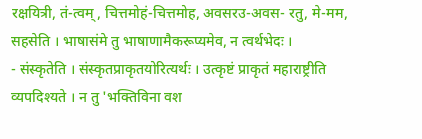रक्षयित्री, तं-त्वम्, चित्तमोहं-चित्तमोह, अवसरउ-अवस- रतु, मे-मम, सहसेति । भाषासंमे तु भाषाणामैकरूप्यमेव, न त्वर्थभेदः ।
- संस्कृतेति । संस्कृतप्राकृतयोरित्यर्थः । उत्कृष्टं प्राकृतं महाराष्ट्रीति व्यपदिश्यते । न तु 'भक्तिविना वश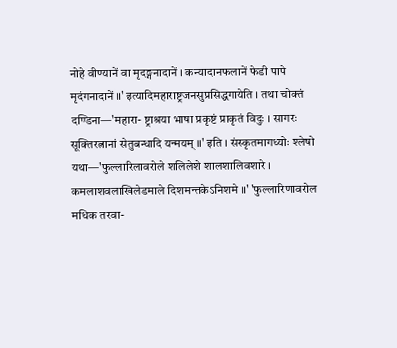नोहे वीण्यानें वा मृदङ्गनादानें । कन्यादानफलानें फेडी पापे मृदंगनादानें ॥' इत्यादिमहाराष्ट्रजनसुप्रसिद्धगायेति । तथा चोक्तं दण्डिना—'महारा- ष्ट्राश्रया भाषा प्रकृष्टं प्राकृतं विदुः । सागरः सूक्तिरत्नानां सेतुबन्धादि यन्मयम् ॥' इति । संस्कृतमागध्योः श्लेषो यथा—'फुल्लारिलावरोले शलिलेशे शालशालिवशारे । कमलाशवलाखिलेडमाले दिशमन्तकेऽनिशमे ॥' 'फुल्लारिणावरोल मधिक तरवा-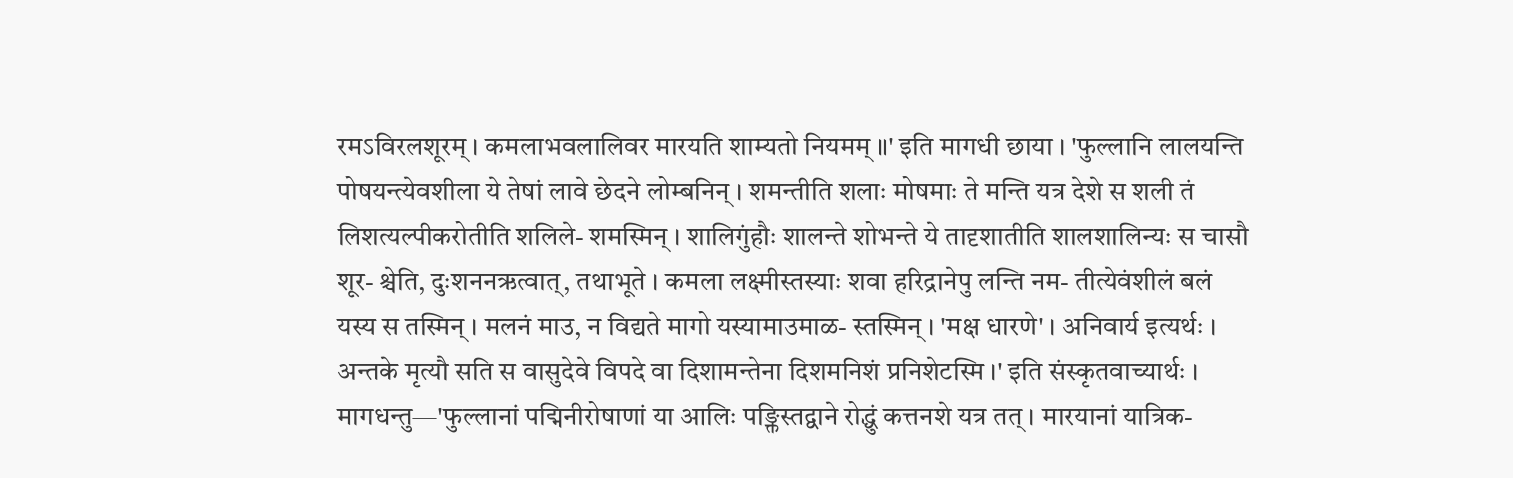रमऽविरलशूरम् । कमलाभवलालिवर मारयति शाम्यतो नियमम् ॥' इति मागधी छाया । 'फुल्लानि लालयन्ति पोषयन्त्येवशीला ये तेषां लावे छेदने लोम्बनिन् । शमन्तीति शलाः मोषमाः ते मन्ति यत्र देशे स शली तं लिशत्यल्पीकरोतीति शलिले- शमस्मिन् । शालिगुंहौः शालन्ते शोभन्ते ये तादृशातीति शालशालिन्यः स चासौ शूर- श्चेति, दुःशननऋत्वात्, तथाभूते । कमला लक्ष्मीस्तस्याः शवा हरिद्रानेपु लन्ति नम- तीत्येवंशीलं बलं यस्य स तस्मिन् । मलनं माउ, न विद्यते मागो यस्यामाउमाळ- स्तस्मिन् । 'मक्ष धारणे' । अनिवार्य इत्यर्थः । अन्तके मृत्यौ सति स वासुदेवे विपदे वा दिशामन्तेना दिशमनिशं प्रनिशेटस्मि ।' इति संस्कृतवाच्यार्थः । मागधन्तु—'फुल्लानां पद्मिनीरोषाणां या आलिः पङ्क्तिस्तद्वाने रोद्धुं कत्तनशे यत्र तत् । मारयानां यात्रिक-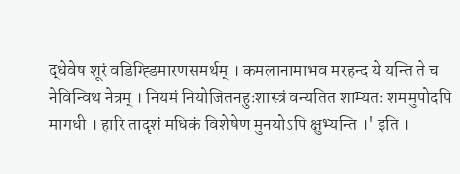द्धेवेष शूरं वडिग्ह्डिमारणसमर्थम् । कमलानामाभव मरहन्द ये यन्ति ते च नेविन्विथ नेत्रम् । नियमं नियोजितनहुःशास्त्रं वन्यतित शाम्यतः शममुपोदपि मागधी । हारि तादृशं मधिकं विशेषेण मुनयोऽपि क्षुभ्यन्ति ।' इति ।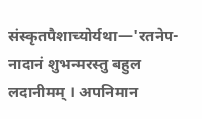संस्कृतपैशाच्योर्यथा—'रतनेप- नादानं शुभन्मरस्तु बहुल लदानीमम् । अपनिमान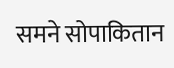समने सोपाकितान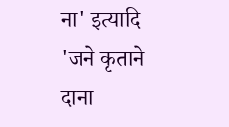ना' इत्यादि 'जने कृताने दाना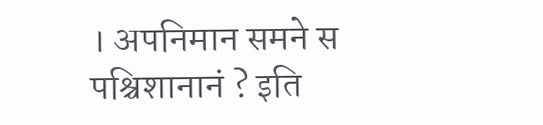। अपनिमान समने स पश्चिशानानं ? इति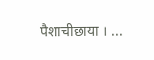पैशाचीछाया । ...